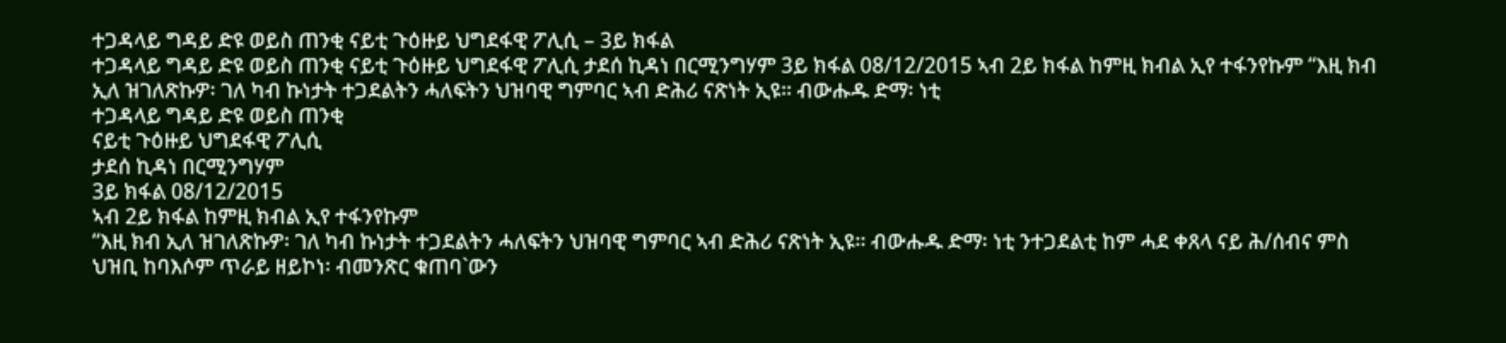ተጋዳላይ ግዳይ ድዩ ወይስ ጠንቂ ናይቲ ጉዕዙይ ህግደፋዊ ፖሊሲ – 3ይ ክፋል
ተጋዳላይ ግዳይ ድዩ ወይስ ጠንቂ ናይቲ ጉዕዙይ ህግደፋዊ ፖሊሲ ታደሰ ኪዳነ በርሚንግሃም 3ይ ክፋል 08/12/2015 ኣብ 2ይ ክፋል ከምዚ ክብል ኢየ ተፋንየኩም “እዚ ክብ ኢለ ዝገለጽኩዎ፡ ገለ ካብ ኩነታት ተጋደልትን ሓለፍትን ህዝባዊ ግምባር ኣብ ድሕሪ ናጽነት ኢዩ። ብውሑዱ ድማ፡ ነቲ
ተጋዳላይ ግዳይ ድዩ ወይስ ጠንቂ
ናይቲ ጉዕዙይ ህግደፋዊ ፖሊሲ
ታደሰ ኪዳነ በርሚንግሃም
3ይ ክፋል 08/12/2015
ኣብ 2ይ ክፋል ከምዚ ክብል ኢየ ተፋንየኩም
“እዚ ክብ ኢለ ዝገለጽኩዎ፡ ገለ ካብ ኩነታት ተጋደልትን ሓለፍትን ህዝባዊ ግምባር ኣብ ድሕሪ ናጽነት ኢዩ። ብውሑዱ ድማ፡ ነቲ ንተጋደልቲ ከም ሓደ ቀጸላ ናይ ሕ/ሰብና ምስ ህዝቢ ከባእሶም ጥራይ ዘይኮነ፡ ብመንጽር ቁጠባ`ውን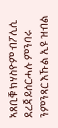ኣጸቢቑ ክሃስዮም ብፖሊሲ ደረጃ ይሰርሓሉ ምንባሩ ንምንጻር እኹል ኢዩ ዝብል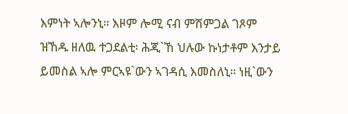እምነት ኣሎንኒ። እዞም ሎሚ ናብ ምሽምጋል ገጾም ዝኸዱ ዘለዉ ተጋደልቲ፡ ሕጂ`ኸ ህሉው ኩነታቶም እንታይ ይመስል ኣሎ ምርኣዩ`ውን ኣገዳሲ እመስለኒ። ነዚ`ውን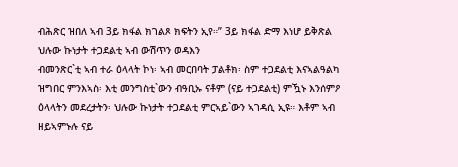ብሕጽር ዝበለ ኣብ 3ይ ክፋል ክገልጾ ክፍትን ኢየ።” 3ይ ክፋል ድማ እነሆ ይቅጽል
ህሉው ኩነታት ተጋደልቲ ኣብ ውሽጥን ወዳእን
ብመንጽር`ቲ ኣብ ተራ ዕላላት ኮነ፡ ኣብ መርበባት ፓልቶክ፡ ስም ተጋደልቲ እናኣልዓልካ ዝግበር ምንእኣስ፡ እቲ መንግስቲ`ውን ብዓቢኡ ናቶም (ናይ ተጋደልቲ) ምዃኑ እንሰምዖ ዕላላትን መደረታትን፡ ህሉው ኩነታት ተጋደልቲ ምርኣይ`ውን ኣገዳሲ ኢዩ። እቶም ኣብ ዘይኣምኑሉ ናይ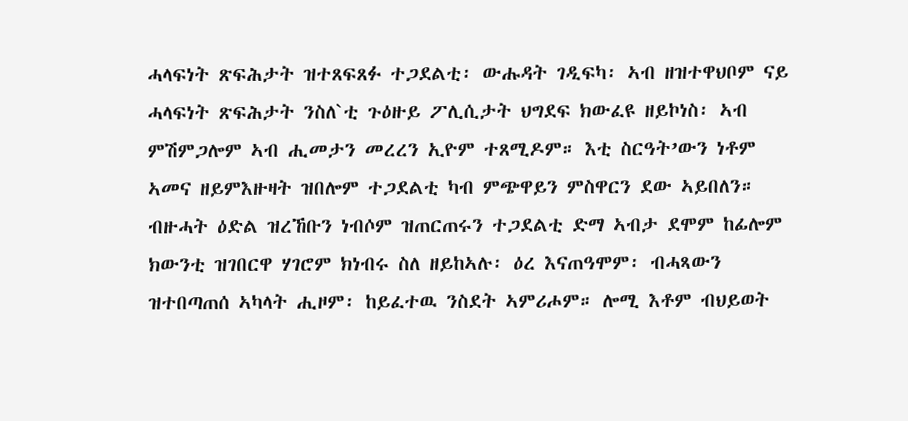ሓላፍነት ጽፍሕታት ዝተጸፍጸፉ ተጋደልቲ፡ ውሑዳት ገዲፍካ፡ ኣብ ዘዝተዋህቦም ናይ ሓላፍነት ጽፍሕታት ንስለ`ቲ ጉዕዙይ ፖሊሲታት ህግደፍ ክውፈዩ ዘይኮነስ፡ ኣብ ምሽምጋሎም ኣብ ሒመታን መረረን ኢዮም ተጸሚዶም። እቲ ስርዓት’ውን ነቶም ኣመና ዘይምእዙዛት ዝበሎም ተጋደልቲ ካብ ምጭዋይን ምስዋርን ደው ኣይበለን። ብዙሓት ዕድል ዝረኸቡን ነብሶም ዝጠርጠሩን ተጋደልቲ ድማ ኣብታ ደሞም ከፊሎም ክውንቲ ዝገበርዋ ሃገሮም ክነብሩ ስለ ዘይከኣሉ፡ ዕረ እናጠዓሞም፡ ብሓጻውን ዝተበጣጠሰ ኣካላት ሒዞም፡ ከይፈተዉ ንስደት ኣምሪሖም። ሎሚ እቶም ብህይወት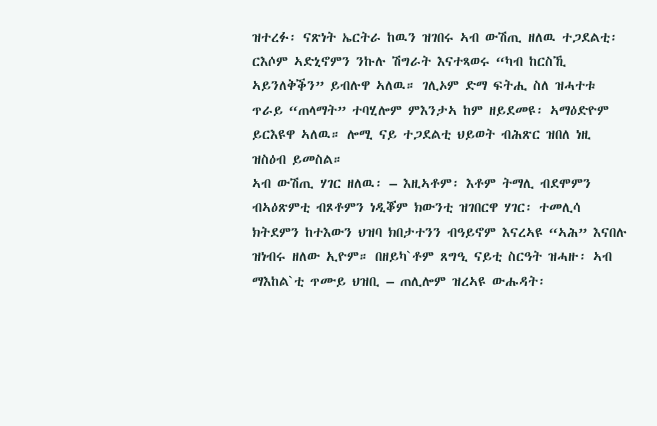ዝተረፉ፡ ናጽነት ኤርትራ ከዉን ዝገበሩ ኣብ ውሽጢ ዘለዉ ተጋደልቲ፡ ርእሶም ኣድኒኖምን ንኩሉ ሽግራት እናተጻወሩ “ካብ ከርስኺ ኣይንለቅቕን” ይብሉዋ ኣለዉ። ገሊኦም ድማ ፍትሒ ስለ ዝሓተቱ ጥራይ “ጠላማት” ተባሂሎም ምእንታኣ ከም ዘይደመዩ፡ ኣማዕድዮም ይርእዩዋ ኣለዉ። ሎሚ ናይ ተጋደልቲ ህይወት ብሕጽር ዝበለ ነዚ ዝስዕብ ይመስል።
ኣብ ውሽጢ ሃገር ዘለዉ፡ – እዚኣቶም፡ እቶም ትማሊ ብደሞምን ብኣዕጽምቲ ብጾቶምን ነዲቖም ክውንቲ ዝገበርዋ ሃገር፡ ተመሊሳ ክትደምን ከተእውን ህዝባ ክበታተንን ብዓይኖም እናረኣዩ “ኣሕ” እናበሉ ዝነብሩ ዘለው ኢዮም። በዘይካ`ቶም ጸግዒ ናይቲ ስርዓት ዝሓዙ፡ ኣብ ማእከል`ቲ ጥሙይ ህዝቢ – ጠሊሎም ዝረኣዩ ውሑዳት፡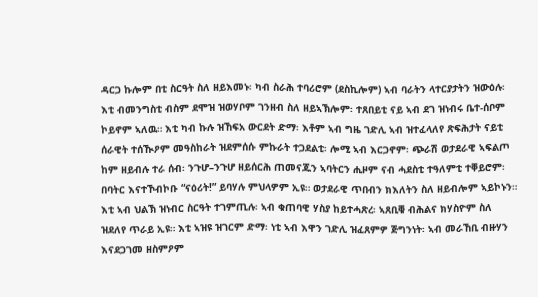ዳርጋ ኩሎም በቲ ስርዓት ስለ ዘይእመኑ፡ ካብ ስራሕ ተባሪሮም (ደስኪሎም) ኣብ ባራትን ላተርያታትን ዝውዕሉ፡ እቲ ብመንግስቲ ብስም ደሞዝ ዝወሃቦም ገንዘብ ስለ ዘይኣኽሎም፡ ተጸበይቲ ናይ ኣብ ደገ ዝነብሩ ቤተ-ሰቦም ኮይኖም ኣለዉ። እቲ ካብ ኩሉ ዝኸፍአ ውርደት ድማ፡ እቶም ኣብ ግዜ ገድሊ ኣብ ዝተፈላለየ ጽፍሕታት ናይቲ ሰራዊት ተሰዂዖም መዓስከራት ዝደምሰሱ ምኩራት ተጋደልቲ፡ ሎሚ ኣብ እርጋኖም፡ ጭራሽ ወታደራዊ ኣፍልጦ ከም ዘይብሉ ተራ ሰብ፡ ንጉሆ–ንጉሆ ዘይሰርሕ ጠመናጁን ኣባትርን ሒዞም ናብ ሓደስቲ ተዓለምቲ ተቐይሮም፡ በባትር እናተኾብኮቡ “ናዕሪት!” ይባሃሉ ምህላዎም ኢዩ። ወታደራዊ ጥበብን ክእለትን ስለ ዘይብሎም ኣይኮኑን። እቲ ኣብ ህልኽ ዝነብር ስርዓት ተገምጢሉ፡ ኣብ ቁጠባዊ ሃስያ ከይተሓጽረ፡ ኣጸቢቑ ብሕልና ክሃስዮም ስለ ዝደለየ ጥራይ ኢዩ። እቲ ኣዝዩ ዝገርም ድማ፡ ነቲ ኣብ እዋን ገድሊ ዝፈጸምዎ ጅግንነት፡ ኣብ መራኸቢ ብዙሃን እናደጋገመ ዘስምዖም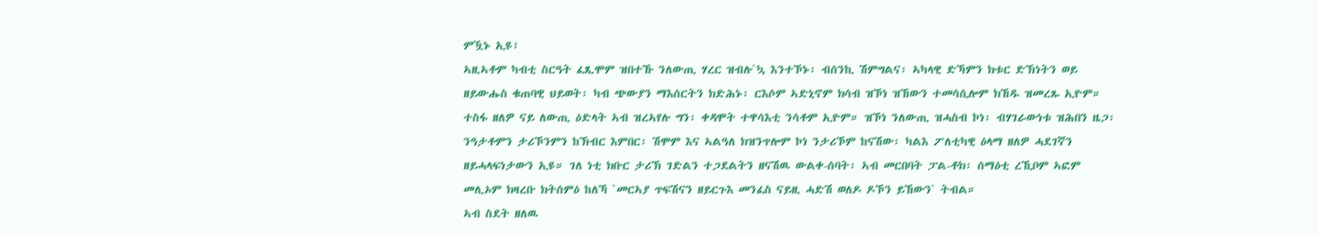ምዃኑ ኢዩ፣
ኣዚኣቶም ካብቲ ስርዓት ፈጺሞም ዝበተኹ ንለውጢ ሃረር ዝብሉ`ኳ እንተኾኑ፡ ብሰንኪ ሽምግልና፡ ኣካላዊ ድኻምን ክቱር ድኽነትን ወይ ዘይውሑስ ቁጠባዊ ህይወት፡ ካብ ጭውያን ማእሰርትን ክድሕኑ፡ ርእሶም ኣድኒኖም ክሳብ ዝኾነ ዝኸውን ተመሳሲሎም ክኸዱ ዝመረጹ ኢዮም። ተስፋ ዘለዎ ናይ ለውጢ ዕድላት ኣብ ዝረኣየሉ ግን፡ ቀዳሞት ተዋሳእቲ ንሳቶም ኢዮም። ዝኾነ ንለውጢ ዝሓስብ ኮነ፡ ብሃገራውነቱ ዝሕበን ዜጋ፡ ንዓታቶምን ታሪኾንምን ከኽብር እምበር፡ ሽሞም እና ኣልዓለ ክዝንጥሎም ኮነ ንታሪኾም ከናሽው፡ ካልእ ፖለቲካዊ ዕላማ ዘለዎ ሓደገኛን ዘይሓላፍነታውን ኢዩ። ገለ ነቲ ክቡር ታሪኽ ገድልን ተጋደልትን ዘናሽዉ ውልቀ-ሰባት፡ ኣብ መርበባት ፓል-ቶክ፡ ሰማዕቲ ረኺቦም ኣፎም መሊኦም ክዛረቡ ክትሰምዕ ከለኻ `መርኣያ ጥፍሽናን ዘይርጉእ መንፈስ ናይዚ ሓድሽ ወለዶ ዶኾን ይኸውን` ትብል።
ኣብ ስደት ዘለዉ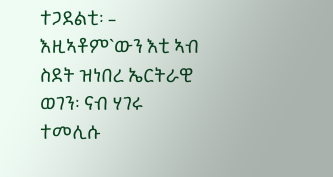ተጋደልቲ፡ – እዚኣቶም`ውን እቲ ኣብ ስደት ዝነበረ ኤርትራዊ ወገን፡ ናብ ሃገሩ ተመሊሱ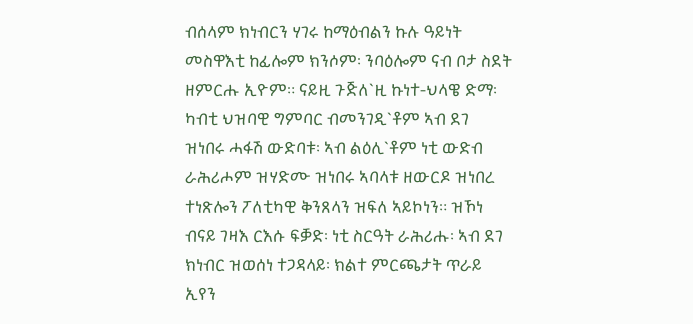ብሰላም ክነብርን ሃገሩ ከማዕብልን ኩሉ ዓይነት መስዋእቲ ከፊሎም ክንሶም፡ ንባዕሎም ናብ ቦታ ስደት ዘምርሑ ኢዮም። ናይዚ ጉጅለ`ዚ ኩነተ-ህላዌ ድማ፡ ካብቲ ህዝባዊ ግምባር ብመንገዲ`ቶም ኣብ ደገ ዝነበሩ ሓፋሽ ውድባቱ፡ ኣብ ልዕሊ`ቶም ነቲ ውድብ ራሕሪሖም ዝሃድሙ ዝነበሩ ኣባላቱ ዘውርዶ ዝነበረ ተነጽሎን ፖለቲካዊ ቅንጸላን ዝፍለ ኣይኮነን። ዝኾነ ብናይ ገዛእ ርእሱ ፍቓድ፡ ነቲ ስርዓት ራሕሪሑ፡ ኣብ ደገ ክነብር ዝወሰነ ተጋዳላይ፡ ክልተ ምርጫታት ጥራይ ኢየን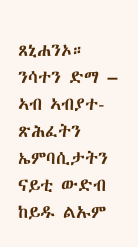ጸኒሐንኦ። ንሳተን ድማ – ኣብ ኣብያተ-ጽሕፈትን ኤምባሲታትን ናይቲ ውድብ ከይዱ ልኡም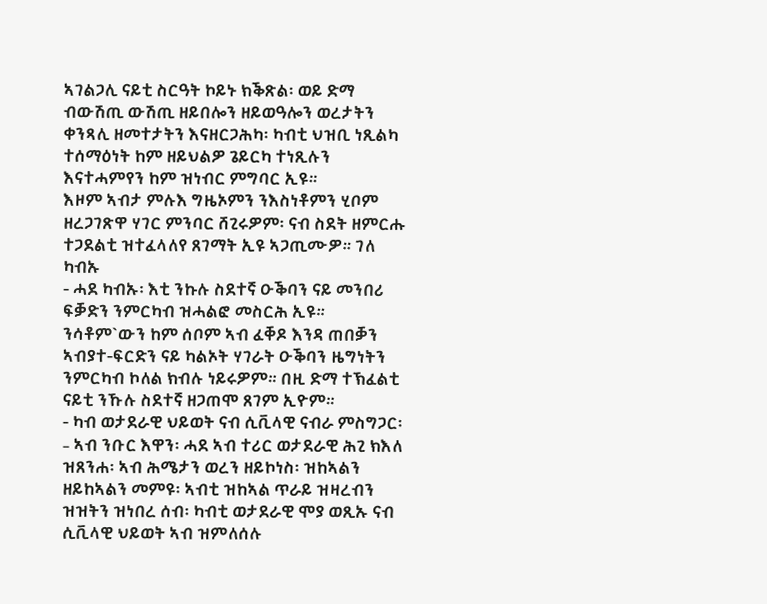ኣገልጋሊ ናይቲ ስርዓት ኮይኑ ክቕጽል፡ ወይ ድማ ብውሽጢ ውሽጢ ዘይበሎን ዘይወዓሎን ወረታትን ቀንጻሊ ዘመተታትን እናዘርጋሕካ፡ ካብቲ ህዝቢ ነጺልካ ተሰማዕነት ከም ዘይህልዎ ጌይርካ ተነጺሉን እናተሓምየን ከም ዝነብር ምግባር ኢዩ።
እዞም ኣብታ ምሉእ ግዜኦምን ንእስነቶምን ሂቦም ዘረጋገጽዋ ሃገር ምንባር ሸጊሩዎም፡ ናብ ስደት ዘምርሑ ተጋደልቲ ዝተፈላለየ ጸገማት ኢዩ ኣጋጢሙዎ። ገለ ካብኡ
- ሓደ ካብኡ፡ እቲ ንኩሉ ስደተኛ ዑቕባን ናይ መንበሪ ፍቓድን ንምርካብ ዝሓልፎ መስርሕ ኢዩ። ንሳቶም`ውን ከም ሰቦም ኣብ ፈቐዶ እንዳ ጠበቓን ኣብያተ-ፍርድን ናይ ካልኦት ሃገራት ዑቕባን ዜግነትን ንምርካብ ኮለል ክብሉ ነይሩዎም። በዚ ድማ ተኽፈልቲ ናይቲ ንኹሉ ስደተኛ ዘጋጠሞ ጸገም ኢዮም።
- ካብ ወታደራዊ ህይወት ናብ ሲቪላዊ ናብራ ምስግጋር፡ – ኣብ ንቡር እዋን፡ ሓደ ኣብ ተሪር ወታደራዊ ሕጊ ክእለ ዝጸንሐ፡ ኣብ ሕሜታን ወረን ዘይኮነስ፡ ዝከኣልን ዘይከኣልን መምዩ፡ ኣብቲ ዝከኣል ጥራይ ዝዛረብን ዝዝትን ዝነበረ ሰብ፡ ካብቲ ወታደራዊ ሞያ ወጺኡ ናብ ሲቪላዊ ህይወት ኣብ ዝምለሰሉ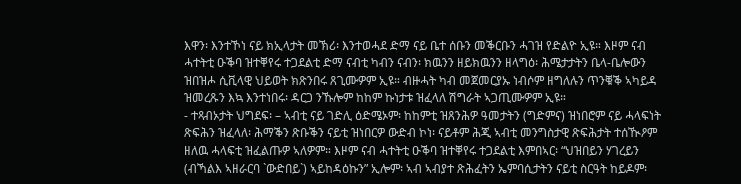እዋን፡ እንተኾነ ናይ ክኢላታት መኽሪ፡ እንተወሓደ ድማ ናይ ቤተ ሰቡን መቕርቡን ሓገዝ የድልዮ ኢዩ። እዞም ናብ ሓተትቲ ዑቕባ ዝተቐየሩ ተጋደልቲ ድማ ናብቲ ካብን ናብን፡ ክዉንን ዘይክዉንን ዘላግዕ፡ ሕሜታታትን ቤላ-ቤሎውን ዝበዝሖ ሲቪላዊ ህይወት ክጽንበሩ ጸጊሙዎም ኢዩ። ብዙሓት ካብ መጀመርያኡ ነብሶም ዘግለሉን ጥንቑቕ ኣካይዳ ዝመረጹን እኳ እንተነበሩ፡ ዳርጋ ንኹሎም ከከም ኩነታቱ ዝፈላለ ሽግራት ኣጋጢሙዎም ኢዩ።
- ተጻብኦታት ህግደፍ፡ – ኣብቲ ናይ ገድሊ ዕድሜኦም፡ ከከምቲ ዝጸንሕዎ ዓመታትን (ግድምና) ዝነበሮም ናይ ሓላፍነት ጽፍሕን ዝፈላለ፡ ሕማቕን ጽቡቕን ናይቲ ዝነበርዎ ውድብ ኮነ፡ ናይቶም ሕጂ ኣብቲ መንግስታዊ ጽፍሕታት ተሰዂዖም ዘለዉ ሓላፍቲ ዝፈልጡዎ ኣለዎም። እዞም ናብ ሓተትቲ ዑቕባ ዝተቐየሩ ተጋደልቲ እምበኣር፡ “ህዝበይን ሃገረይን (ብኻልእ ኣዘራርባ `ውድበይ`) ኣይከዳዕኩን” ኢሎም፡ ኣብ ኣብያተ ጽሕፈትን ኤምባሲታትን ናይቲ ስርዓት ከይዶም፡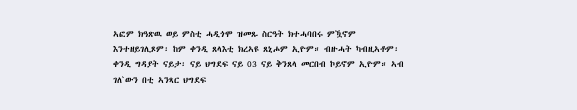ኣፎም ክዓጽዉ ወይ ምስቲ ሓዲጎሞ ዝመጹ ስርዓት ክተሓባበሩ ምዃኖም እንተዘይገሊጾም፡ ከም ቀንዲ ጸላእቲ ክረኣዩ ጸኒሖም ኢዮም። ብዙሓት ካብዚኣቶም፡ ቀንዲ ግዳያት ናይታ፡ ናይ ህግደፍ ናይ 03 ናይ ቅንጸላ መርበብ ኮይኖም ኢዮም። ኣብ ገለ`ውን በቲ ኣንጻር ህግደፍ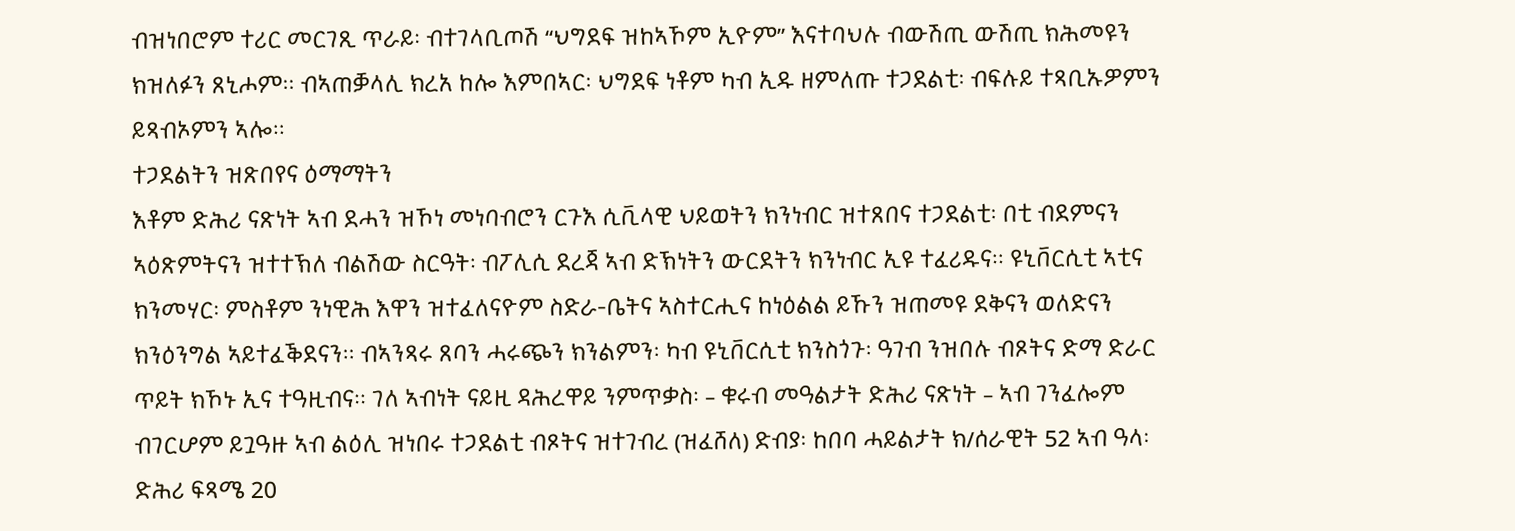ብዝነበሮም ተሪር መርገጺ ጥራይ፡ ብተገላቢጦሽ “ህግደፍ ዝከኣኾም ኢዮም” እናተባህሉ ብውሽጢ ውሽጢ ክሕመዩን ክዝለፉን ጸኒሖም። ብኣጠቓላሊ ክረአ ከሎ እምበኣር፡ ህግደፍ ነቶም ካብ ኢዱ ዘምለጡ ተጋደልቲ፡ ብፍሉይ ተጻቢኡዎምን ይጻብኦምን ኣሎ።
ተጋደልትን ዝጽበየና ዕማማትን
እቶም ድሕሪ ናጽነት ኣብ ደሓን ዝኾነ መነባብሮን ርጉእ ሲቪላዊ ህይወትን ክንነብር ዝተጸበና ተጋደልቲ፡ በቲ ብደምናን ኣዕጽምትናን ዝተተኽለ ብልሽው ስርዓት፡ ብፖሊሲ ደረጃ ኣብ ድኽነትን ውርደትን ክንነብር ኢዩ ተፈሪዱና። ዩኒቨርሲቲ ኣቲና ክንመሃር፡ ምስቶም ንነዊሕ እዋን ዝተፈለናዮም ስድራ-ቤትና ኣስተርሒና ከነዕልል ይኹን ዝጠመዩ ደቅናን ወለድናን ክንዕንግል ኣይተፈቕደናን። ብኣንጻሩ ጸባን ሓሩጭን ክንልምን፡ ካብ ዩኒቨርሲቲ ክንስጎጉ፡ ዓገብ ንዝበሉ ብጾትና ድማ ድራር ጥይት ክኾኑ ኢና ተዓዚብና። ገለ ኣብነት ናይዚ ዳሕረዋይ ንምጥቃስ፡ – ቁሩብ መዓልታት ድሕሪ ናጽነት – ኣብ ገንፈሎም ብገርሆም ይጓዓዙ ኣብ ልዕሊ ዝነበሩ ተጋደልቲ ብጾትና ዝተገብረ (ዝፈሸለ) ድብያ፡ ከበባ ሓይልታት ክ/ሰራዊት 52 ኣብ ዓላ፡ ድሕሪ ፍጻሜ 20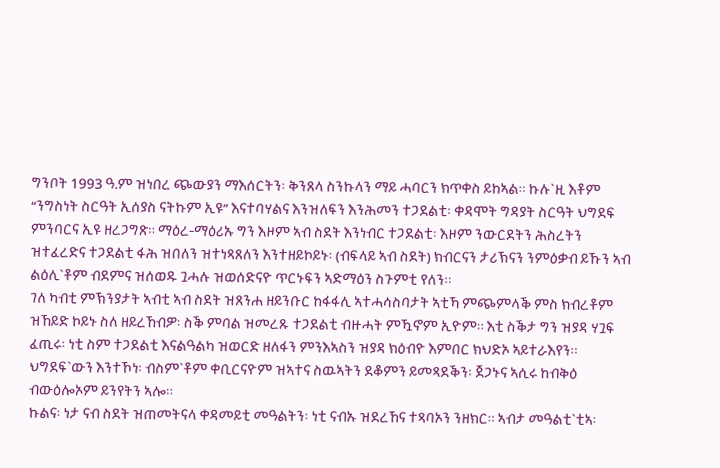ግንቦት 1993 ዓ.ም ዝነበረ ጭውያን ማእሰርትን፡ ቅንጸላ ስንኩላን ማይ ሓባርን ክጥቀስ ይከኣል። ኩሉ`ዚ እቶም “ንግስነት ስርዓት ኢሰያስ ናትኩም ኢዩ” እናተባሃልና እንዝለፍን እንሕመን ተጋደልቲ፡ ቀዳሞት ግዳያት ስርዓት ህግደፍ ምንባርና ኢዩ ዘረጋግጽ። ማዕረ-ማዕሪኡ ግን እዞም ኣብ ስደት እንነብር ተጋደልቲ፡ እዞም ንውርደትን ሕስረትን ዝተፈረድና ተጋደልቲ ፋሕ ዝበለን ዝተነጻጸለን እንተዘይኮይኑ፡ (ብፍላይ ኣብ ስደት) ክብርናን ታሪኽናን ንምዕቃብ ይኹን ኣብ ልዕሊ`ቶም ብደምና ዝሰወዱ ጓሓሉ ዝወሰድናዮ ጥርኑፍን ኣድማዕን ስጉምቲ የለን።
ገለ ካብቲ ምኽንያታት ኣብቲ ኣብ ስደት ዝጸንሐ ዘይንቡር ከፋፋሊ ኣተሓሳስባታት ኣቲኻ ምጭምላቕ ምስ ክብረቶም ዝኸይድ ኮይኑ ስለ ዘይረኸብዎ፡ ስቕ ምባል ዝመረጹ ተጋደልቲ ብዙሓት ምዃኖም ኢዮም። እቲ ስቕታ ግን ዝያዳ ሃጓፍ ፈጢሩ፡ ነቲ ስም ተጋደልቲ እናልዓልካ ዝወርድ ዘለፋን ምንእኣስን ዝያዳ ክዕብዮ እምበር ክህድኦ ኣይተራእየን። ህግደፍ`ውን እንተኾነ፡ ብስም`ቶም ቀቢርናዮም ዝኣተና ስዉኣትን ደቆምን ይመጻደቕን፡ ጀጋኑና ኣሲሩ ከብቅዕ ብውዕሎኦም ይንየትን ኣሎ።
ኩልና፡ ነታ ናብ ስደት ዝጠመትናላ ቀዳመይቲ መዓልትን፡ ነቲ ናብኡ ዝደረኸና ተጻባኦን ንዘክር። ኣብታ መዓልቲ`ቲኣ፡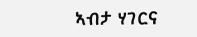ኣብታ ሃገርና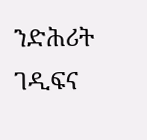ንድሕሪት ገዲፍና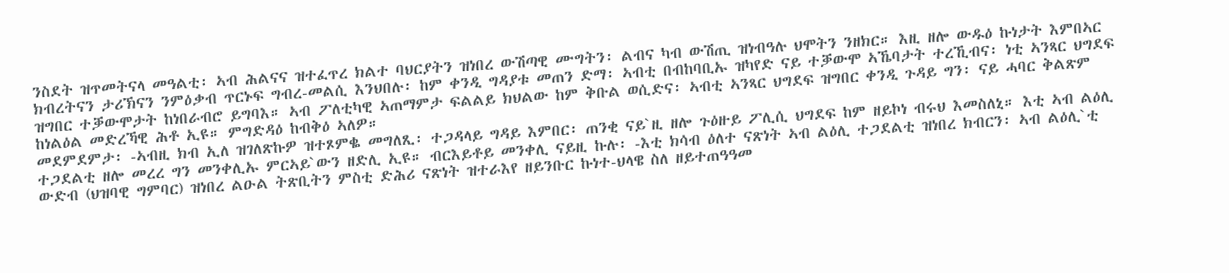ንስደት ዝጥመትናላ መዓልቲ፡ ኣብ ሕልናና ዝተፈጥረ ክልተ ባህርያትን ዝነበረ ውሽጣዊ ሙግትን፡ ልብና ካብ ውሽጢ ዝነብዓሉ ህሞትን ንዘክር። እዚ ዘሎ ውዱዕ ኩነታት እምበኣር ክብረትናን ታሪኽናን ንምዕቃብ ጥርኑፍ ግብረ-መልሲ እንህበሉ፡ ከም ቀንዲ ግዳያቱ መጠን ድማ፡ ኣብቲ በብከባቢኡ ዝካየድ ናይ ተቓውሞ ኣኼባታት ተረኺብና፡ ነቲ ኣንጻር ህግደፍ ዝግበር ተቓውሞታት ከነበራብሮ ይግባእ። ኣብ ፖለቲካዊ ኣጠማምታ ፍልልይ ክህልው ከም ቅቡል ወሲድና፡ ኣብቲ ኣንጻር ህግደፍ ዝግበር ቀንዲ ጉዳይ ግን፡ ናይ ሓባር ቅልጽም ከነልዕል መድረኻዊ ሕቶ ኢዩ። ምግድዳዕ ከብቅዕ ኣለዎ።
መደምደምታ፡ -ኣብዚ ክብ ኢለ ዝገለጽኩዎ ዝተጾምቈ መግለጺ፡ ተጋዳላይ ግዳይ እምበር፡ ጠንቂ ናይ`ዚ ዘሎ ጉዕዙይ ፖሊሲ ህግደፍ ከም ዘይኮነ ብሩህ እመስለኒ። እቲ ኣብ ልዕሊ ተጋደልቲ ዘሎ መረረ ግን መንቀሊኡ ምርኣይ`ውን ዘድሊ ኢዩ። ብርእይቶይ መንቀሊ ናይዚ ኩሉ፡ -እቲ ክሳብ ዕለተ ናጽነት ኣብ ልዕሊ ተጋደልቲ ዝነበረ ክብርን፡ ኣብ ልዕሊ`ቲ ውድብ (ህዝባዊ ግምባር) ዝነበረ ልዑል ትጽቢትን ምስቲ ድሕሪ ናጽነት ዝተራእየ ዘይንቡር ኩነተ-ህላዌ ስለ ዘይተጠዓዓመ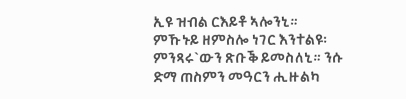ኢዩ ዝብል ርእይቶ ኣሎንኒ። ምኹኑይ ዘምስሎ ነገር እንተልዩ፡ ምንጻሩ`ውን ጽቡቕ ይመስለኒ። ንሱ ድማ ጠስምን መዓርን ሒዙልካ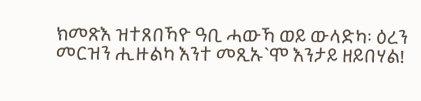ክመጽእ ዝተጸበኻዮ ዓቢ ሓውኻ ወይ ውላድካ፡ ዕረን መርዝን ሒዙልካ እንተ መጺኡ`ሞ እንታይ ዘይበሃል!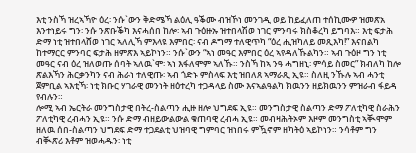እቲ ንስኻ ዝረኣኻዮ ዕረ፡ ንሱ`ውን ቅድሜኻ ልዕሊ ዓቕሙ ብዝኾነ መንገዲ ወይ ከይፈለጠ ተሰኪሙዎ ዝመጽአ እንተነይሩ ግን፡ ንሱ ንጽቡቕካ እናሓሰበ ከሎ፡ ኣብ ጉዕዙኡ ዝተበላሽወ ነገር ምንባሩ ክስቆረካ ይግባእ። እቲ ፍታሕ ድማ ነቲ ዝተበላሸወ ነገር ኣለሊኻ ምእላዩ እምበር፡ ናብ ዶግማ ተለዊጥካ “ዕረ ሒዝካለይ መጺእካ!” እናበልካ ከተማርር ምንባር ፍታሕ ዘምጽእ ኣይኮነን። ንሱ`ውን “ኣነ መዓር እምበር ዕረ ኣየዳለኹልካን። ኣብ ጉዕዞ ግን ነቲ መዓር ናብ ዕረ ዝለወጡ ሰባት ኣለዉ`ሞ፡ ኣነ እፋለሞም ኣለኹ። ንስኻ ከኣ ንዓ ሓግዘኒ፡ ምሳይ ስመር” ክብለካ ከሎ ጽልእኻን ሕርቃንካን ናብ ሕራነ ተለዊጡ፡ ኣብ ጎድኑ ምስላፍ እቲ ዝበለጸ ኣማራጺ ኢዩ። ስለዚ ንኹሉ ኣብ ሓንቲ ጀምቢል ኣእቲኻ፡ ነቲ ክቡር ሃገራዊ መንነት ዘዕተረካ ተጋዳላይ ስሙ እናኣልዓልካ ክዉንን ዘይክዉንን ምዝራብ ፋይዳ የብሉን።
ሎሚ ኣብ ኤርትራ መንግስታዊ በትረ-ስልጣን ሒዙ ዘሎ ህግደፍ ኢዩ። መንግስታዊ ስልጣን ድማ ፖለቲካዊ ስራሕን ፖለቲካዊ ረብሓን ኢዩ። ንሱ ድማ ብዘይውልውል ቁጠባዊ ረብሓ ኢዩ። መብዛሕትኦም እዞም መንግስቲ ኣቚሞም ዘለዉ ሰበ-ስልጣን ህግደፍ ድማ ተጋደልቲ ህዝባዊ ግምባር ዝነበሩ ምዃኖም ዘካትዕ ኣይኮነን። ንሳቶም ግን ብቚጽሪ እቶም ዝወሓዱን፡ ነቲ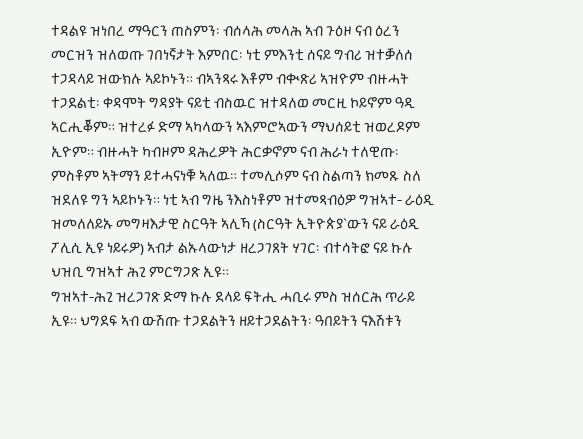ተዳልዩ ዝነበረ ማዓርን ጠስምን፡ ብሰላሕ መላሕ ኣብ ጉዕዞ ናብ ዕረን መርዝን ዝለወጡ ገበነኛታት እምበር፡ ነቲ ምእንቲ ሰናይ ግብሪ ዝተቓለሰ ተጋዳላይ ዝውክሉ ኣይኮኑን። ብኣንጻሩ እቶም ብቊጽሪ ኣዝዮም ብዙሓት ተጋደልቲ፡ ቀዳሞት ግዳያት ናይቲ ብስዉር ዝተዳለወ መርዚ ኮይኖም ዓዲ ኣርሒቖም። ዝተረፉ ድማ ኣካላውን ኣእምሮኣውን ማህሰይቲ ዝወረዶም ኢዮም። ብዙሓት ካብዞም ዳሕረዎት ሕርቃኖም ናብ ሕራነ ተለዊጡ፡ ምስቶም ኣትማን ይተሓናነቑ ኣለዉ። ተመሊሶም ናብ ስልጣን ክመጹ ስለ ዝደለዩ ግን ኣይኮኑን። ነቲ ኣብ ግዜ ንእስነቶም ዝተመጻብዕዎ ግዝኣተ- ራዕዲ ዝመለለይኡ መግዛእታዊ ስርዓት ኣሊኻ (ስርዓት ኢትዮጵያ`ውን ናይ ራዕዲ ፖሊሲ ኢዩ ነይሩዎ) ኣብታ ልኡላውነታ ዘረጋገጸት ሃገር፡ ብተሳትፎ ናይ ኩሉ ህዝቢ ግዝኣተ ሕጊ ምርግጋጽ ኢዩ።
ግዝኣተ-ሕጊ ዝረጋገጽ ድማ ኩሉ ደላይ ፍትሒ ሓቢሩ ምስ ዝሰርሕ ጥራይ ኢዩ። ህግደፍ ኣብ ውሽጡ ተጋደልትን ዘይተጋደልትን፡ ዓበይትን ናእሽቱን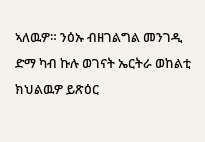ኣለዉዎ። ንዕኡ ብዘገልግል መንገዲ ድማ ካብ ኩሉ ወገናት ኤርትራ ወከልቲ ክህልዉዎ ይጽዕር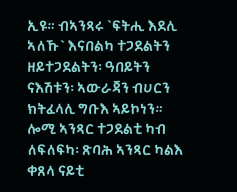ኢዩ። ብኣንጻሩ `ፍትሒ እደሊ ኣለኹ` እናበልካ ተጋደልትን ዘይተጋደልትን፡ ዓበይትን ናእሽቱን፡ ኣውራጃን ብሀርን ክትፈላሊ ግቡእ ኣይኮነን። ሎሚ ኣንጻር ተጋደልቲ ካብ ለፍለፍካ፡ ጽባሕ ኣንጻር ካልእ ቀጸላ ናይቲ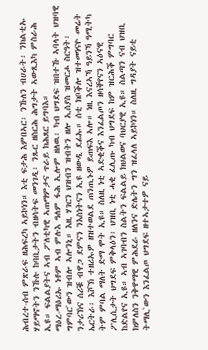ሕብረተ-ሰብ ምጽራፍ ዘሕፍረካ ኣይኮነን። እቲ ፍታሕ እምበኣር፡ ንኹለን ብሀራት፡ ንክልቲኡ ሃይማኖትን ንኹሉ ከባቢታትን ብዘሳትፍ መንገዲ፡ ንጹር ዘስርሕ ሕግታት ኣውጺእካ ምስራሕ ኢዩ። ፍልልያትና ኣብ ፖለቲካዊ ኣጠማምታና ጥራይ ክሕጸር ይግባእ።
ማዕረ-ማዕሪኡ ነቶም ኣብ ምሉእ ዓለም ፋሕ ኢሎም ዘለዉ፡ ካብ ህግደፍ ዝበተኹ ኣባላት ህዝባዊ ግምባር`ውን ዝብሎ ኣሎንኒ። እዚ ሃገርን ህዝብን ዝብትን ዘሎ ኢሰያስ ዝመርሖ ስርዓት፡ ንታሪኽና ሰሪቑ ብዋጋ ደምናን ንእስነትናን ኢዩ ዘውዲ ደፊኡ። ሰቲ ክቦቕሎ ዝተመነናዮ መሬት ኤርትራ፡ እሾኽ ተዘሪኡዎ ዘዝተወልደ ጠንጢኑዎ ይጠፍእ ኣሎ። ነዚ እናረኣኻ ዓይንኻ ዓሚትካ ትም ምባል ማለት ድማ ሞት ኢዩ። ስለዚ ነቲ ኣድቂቕና እንፈልጦን ዘሳቐየናን ኣዕናዊ ፖሊሲታት ህግደፍ ምቅላዕን፡ ህዝቢ ነቲ ሓቂ ፈሊጡ ካብ ህግደፍ ከም ዝርሕቕ ምግባር ከድልየና ኢዩ። ኣብ ኣገባብን ስልትን ፍልልይ ክህልወና ባህርያዊ ኢዩ። ስልጣን ናብ ህዝቢ ክምለስን ንቅዋማዊ ምሕደራ ዘለንና ድሌትን ግን ዝፈላለ ኣይኮነን። ስለዚ ግዳያት ናይቲ ትማሊ`ውን እንፈልጦ ህግደፍ ዘተኣታተዎ ናይ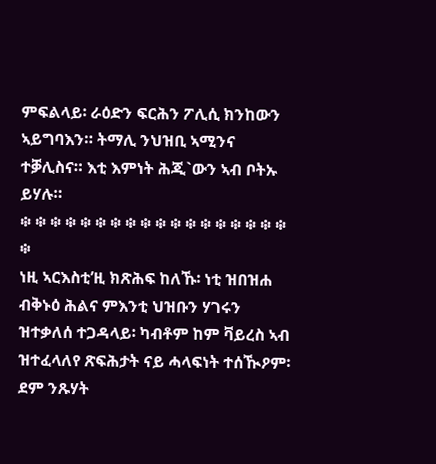ምፍልላይ፡ ራዕድን ፍርሕን ፖሊሲ ክንከውን ኣይግባእን። ትማሊ ንህዝቢ ኣሚንና ተቓሊስና። እቲ እምነት ሕጂ`ውን ኣብ ቦትኡ ይሃሉ።
፨ ፨ ፨ ፨ ፨ ፨ ፨ ፨ ፨ ፨ ፨ ፨ ፨ ፨ ፨ ፨ ፨ ፨ ፨
ነዚ ኣርእስቲ’ዚ ክጽሕፍ ከለኹ፡ ነቲ ዝበዝሐ ብቅኑዕ ሕልና ምእንቲ ህዝቡን ሃገሩን ዝተቃለሰ ተጋዳላይ፡ ካብቶም ከም ቫይረስ ኣብ ዝተፈላለየ ጽፍሕታት ናይ ሓላፍነት ተሰዂዖም፡ ደም ንጹሃት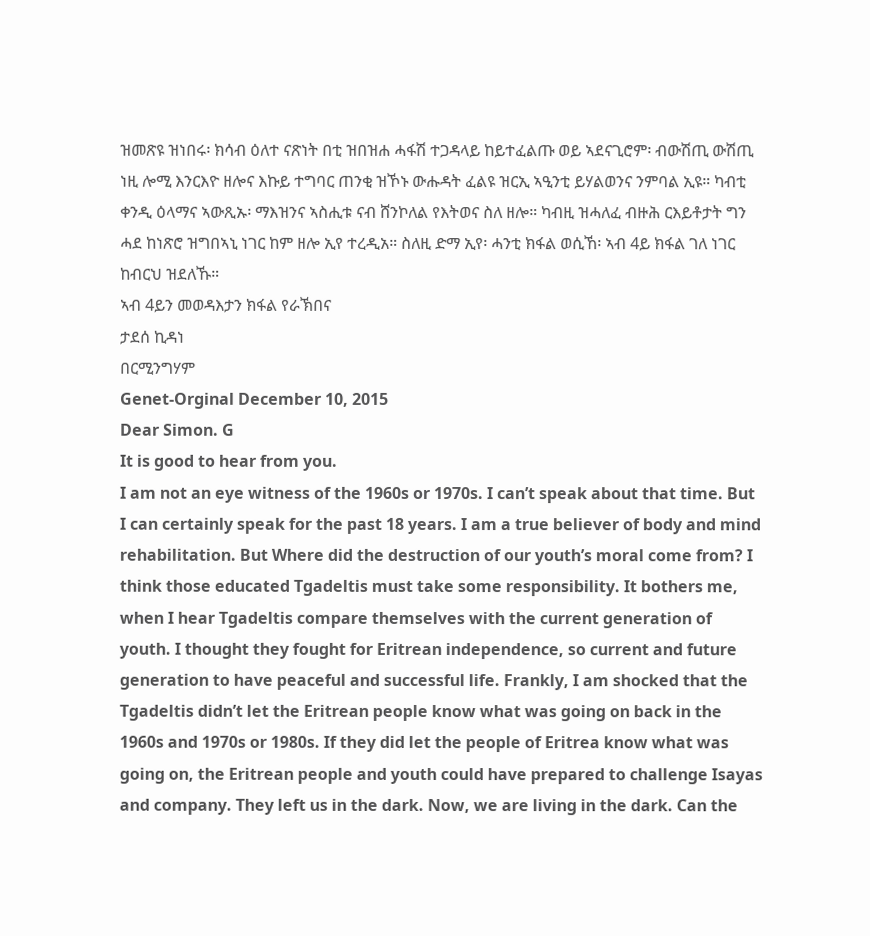ዝመጽዩ ዝነበሩ፡ ክሳብ ዕለተ ናጽነት በቲ ዝበዝሐ ሓፋሽ ተጋዳላይ ከይተፈልጡ ወይ ኣደናጊሮም፡ ብውሽጢ ውሽጢ ነዚ ሎሚ እንርእዮ ዘሎና እኩይ ተግባር ጠንቂ ዝኾኑ ውሑዳት ፈልዩ ዝርኢ ኣዒንቲ ይሃልወንና ንምባል ኢዩ። ካብቲ ቀንዲ ዕላማና ኣውጺኡ፡ ማእዝንና ኣስሒቱ ናብ ሸንኮለል የእትወና ስለ ዘሎ። ካብዚ ዝሓለፈ ብዙሕ ርእይቶታት ግን ሓደ ከነጽሮ ዝግበኣኒ ነገር ከም ዘሎ ኢየ ተረዲአ። ስለዚ ድማ ኢየ፡ ሓንቲ ክፋል ወሲኸ፡ ኣብ 4ይ ክፋል ገለ ነገር ከብርህ ዝደለኹ።
ኣብ 4ይን መወዳእታን ክፋል የራኽበና
ታደሰ ኪዳነ
በርሚንግሃም
Genet-Orginal December 10, 2015
Dear Simon. G
It is good to hear from you.
I am not an eye witness of the 1960s or 1970s. I can’t speak about that time. But I can certainly speak for the past 18 years. I am a true believer of body and mind rehabilitation. But Where did the destruction of our youth’s moral come from? I think those educated Tgadeltis must take some responsibility. It bothers me, when I hear Tgadeltis compare themselves with the current generation of youth. I thought they fought for Eritrean independence, so current and future generation to have peaceful and successful life. Frankly, I am shocked that the Tgadeltis didn’t let the Eritrean people know what was going on back in the 1960s and 1970s or 1980s. If they did let the people of Eritrea know what was going on, the Eritrean people and youth could have prepared to challenge Isayas and company. They left us in the dark. Now, we are living in the dark. Can the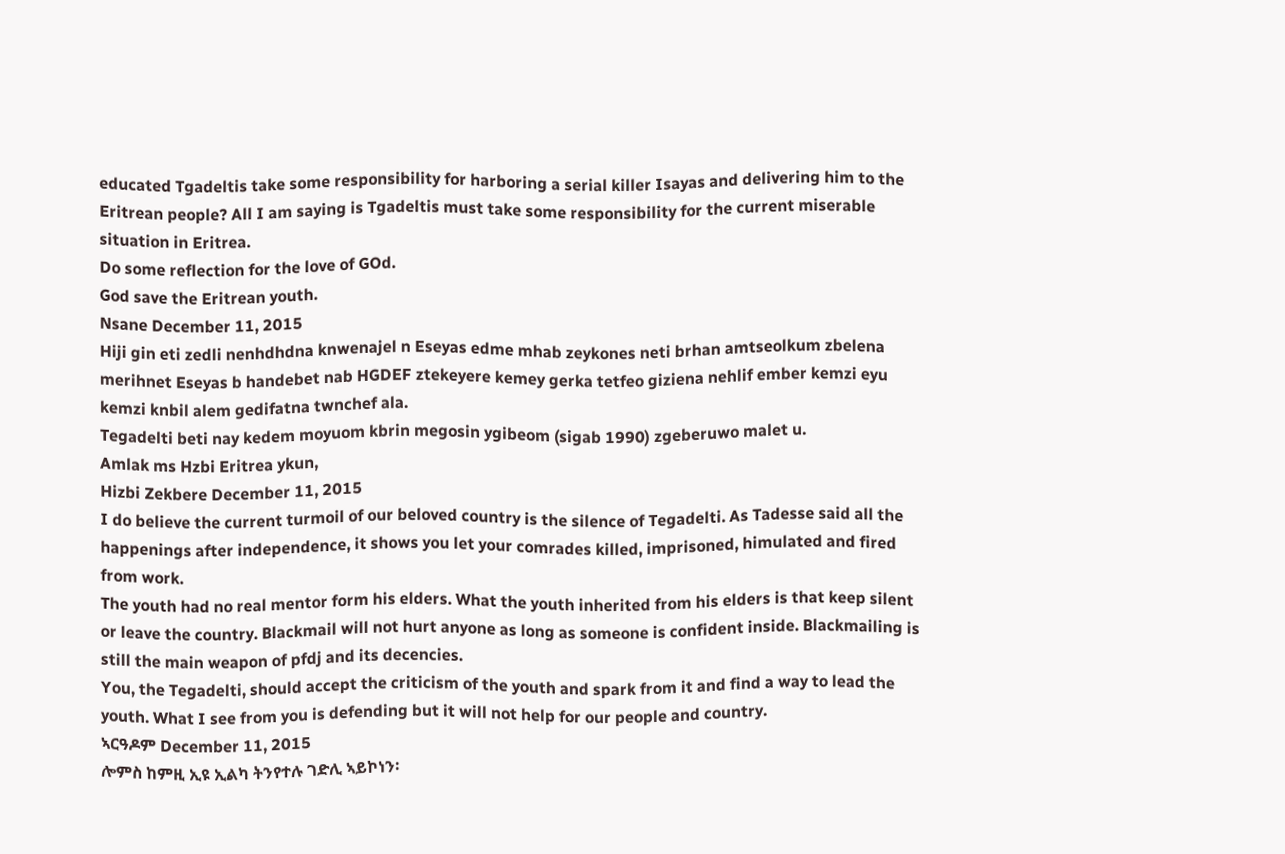educated Tgadeltis take some responsibility for harboring a serial killer Isayas and delivering him to the Eritrean people? All I am saying is Tgadeltis must take some responsibility for the current miserable situation in Eritrea.
Do some reflection for the love of GOd.
God save the Eritrean youth.
Nsane December 11, 2015
Hiji gin eti zedli nenhdhdna knwenajel n Eseyas edme mhab zeykones neti brhan amtseolkum zbelena merihnet Eseyas b handebet nab HGDEF ztekeyere kemey gerka tetfeo giziena nehlif ember kemzi eyu kemzi knbil alem gedifatna twnchef ala.
Tegadelti beti nay kedem moyuom kbrin megosin ygibeom (sigab 1990) zgeberuwo malet u.
Amlak ms Hzbi Eritrea ykun,
Hizbi Zekbere December 11, 2015
I do believe the current turmoil of our beloved country is the silence of Tegadelti. As Tadesse said all the happenings after independence, it shows you let your comrades killed, imprisoned, himulated and fired from work.
The youth had no real mentor form his elders. What the youth inherited from his elders is that keep silent or leave the country. Blackmail will not hurt anyone as long as someone is confident inside. Blackmailing is still the main weapon of pfdj and its decencies.
You, the Tegadelti, should accept the criticism of the youth and spark from it and find a way to lead the youth. What I see from you is defending but it will not help for our people and country.
ኣርዓዶም December 11, 2015
ሎምስ ከምዚ ኢዩ ኢልካ ትንየተሉ ገድሊ ኣይኮነን፡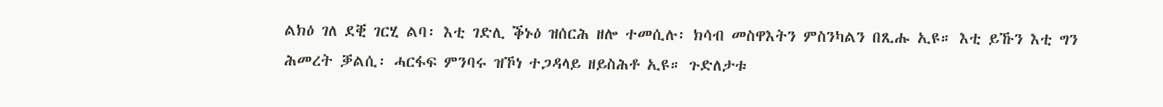ልክዕ ገለ ደቒ ገርሂ ልባ፡ እቲ ገድሊ ቕኑዕ ዝሰርሕ ዘሎ ተመሲሉ፡ ክሳብ መስዋእትን ምስንካልን በጺሑ ኢዩ። እቲ ይኹን እቲ ግን ሕመረት ቓልሲ፡ ሓርፋፍ ምንባሩ ዝኾነ ተጋዳላይ ዘይስሕቶ ኢዩ። ጉድለታቱ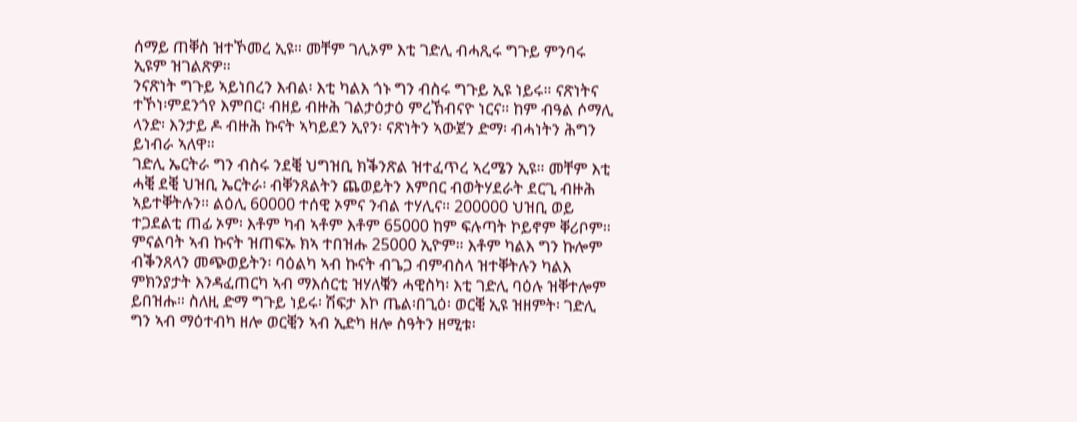ሰማይ ጠቐስ ዝተኾመረ ኢዩ። መቸም ገሊኦም እቲ ገድሊ ብሓጺሩ ግጉይ ምንባሩ ኢዩም ዝገልጽዎ።
ንናጽነት ግጉይ ኣይነበረን እብል፡ እቲ ካልእ ጎኑ ግን ብስሩ ግጉይ ኢዩ ነይሩ። ናጽነትና ተኾነ፡ምደንጎየ እምበር፡ ብዘይ ብዙሕ ገልታዕታዕ ምረኸብናዮ ነርና። ከም ብዓል ሶማሊ ላንድ፡ እንታይ ዶ ብዙሕ ኩናት ኣካይደን ኢየን፡ ናጽነትን ኣውጀን ድማ፡ ብሓነትን ሕግን ይነብራ ኣለዋ።
ገድሊ ኤርትራ ግን ብስሩ ንደቒ ህግዝቢ ክቕንጽል ዝተፈጥረ ኣረሜን ኢዩ። መቸም እቲ ሓቒ ደቒ ህዝቢ ኤርትራ፡ ብቐንጸልትን ጨወይትን እምበር ብወትሃደራት ደርጊ ብዙሕ ኣይተቐትሉን። ልዕሊ 60000 ተሰዊ ኦምና ንብል ተሃሊና። 200000 ህዝቢ ወይ ተጋደልቲ ጠፊ ኦም፡ እቶም ካብ ኣቶም እቶም 65000 ከም ፍሉጣት ኮይኖም ቐሪቦም። ምናልባት ኣብ ኩናት ዝጠፍኡ ክኣ ተበዝሑ 25000 ኢዮም። እቶም ካልእ ግን ኩሎም ብቕንጸላን መጭወይትን፡ ባዕልካ ኣብ ኩናት ብጌጋ ብምብስላ ዝተቐትሉን ካልእ ምክንያታት እንዳፈጠርካ ኣብ ማእሰርቲ ዝሃለቑን ሓዊስካ፡ እቲ ገድሊ ባዕሉ ዝቐተሎም ይበዝሑ። ስለዚ ድማ ግጉይ ነይሩ፡ ሽፍታ እኮ ጤል፡በጊዕ፡ ወርቒ ኢዩ ዝዘምት፡ ገድሊ ግን ኣብ ማዕተብካ ዘሎ ወርቒን ኣብ ኢድካ ዘሎ ስዓትን ዘሚቱ፡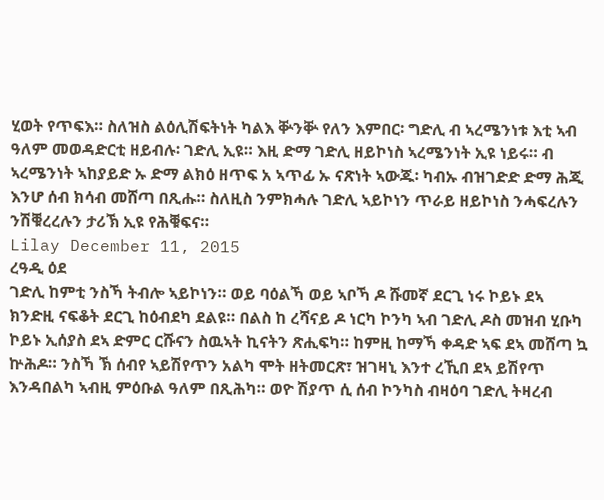ሂወት የጥፍእ። ስለዝስ ልዕሊሽፍትነት ካልእ ቝንቝ የለን እምበር፡ ግድሊ ብ ኣረሜንነቱ እቲ ኣብ ዓለም መወዳድርቲ ዘይብሉ፡ ገድሊ ኢዩ። እዚ ድማ ገድሊ ዘይኮነስ ኣረሜንነት ኢዩ ነይሩ። ብ ኣረሜንነት ኣከያይድ ኡ ድማ ልክዕ ዘጥፍ አ ኣጥፊ ኡ ናጽነት ኣውጁ፡ ካብኡ ብዝገድድ ድማ ሕጂ እንሆ ሰብ ክሳብ መሸጣ በጺሑ። ስለዚስ ንምክሓሉ ገድሊ ኣይኮነን ጥራይ ዘይኮነስ ንሓፍረሉን ንሽቑረረሉን ታሪኽ ኢዩ የሕቑፍና።
Lilay December 11, 2015
ረዓዲ ዕደ
ገድሊ ከምቲ ንስኻ ትብሎ ኣይኮነን። ወይ ባዕልኻ ወይ ኣቦኻ ዶ ሹመኛ ደርጊ ነሩ ኮይኑ ደኣ ክንድዚ ናፍቆት ደርጊ ከዕብደካ ደልዩ። በልስ ከ ረሻናይ ዶ ነርካ ኮንካ ኣብ ገድሊ ዶስ መዝብ ሂቡካ ኮይኑ ኢሰያስ ደኣ ድምር ርሹናን ስዉኣት ኪናትን ጽሒፍካ። ከምዚ ከማኻ ቀዳድ ኣፍ ደኣ መሸጣ ኳ ኵሕዶ። ንስኻ ኽ ሰብየ ኣይሽየጥን አልካ ሞት ዘትመርጽ፣ ዝገዛኒ እንተ ረኺበ ደኣ ይሽየጥ እንዳበልካ ኣብዚ ምዕቡል ዓለም በጺሕካ። ወዮ ሽያጥ ሲ ሰብ ኮንካስ ብዛዕባ ገድሊ ትዛረብ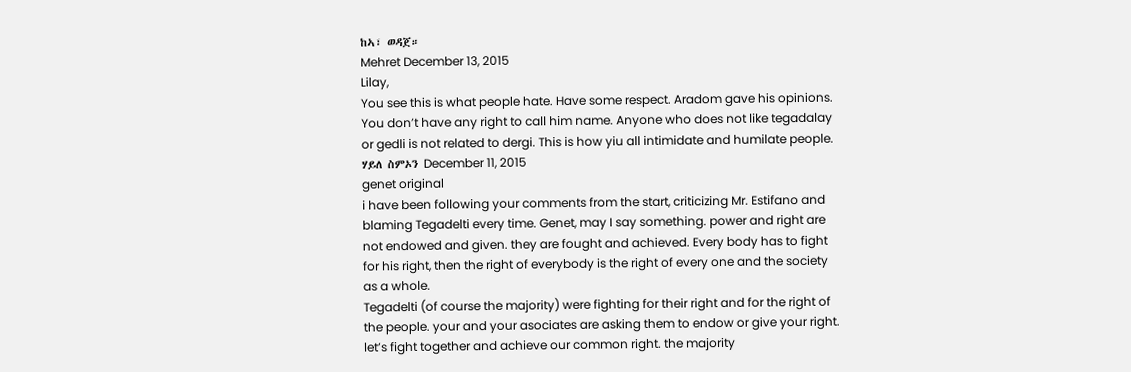ከኣ፣ ወዳጀ።
Mehret December 13, 2015
Lilay,
You see this is what people hate. Have some respect. Aradom gave his opinions. You don’t have any right to call him name. Anyone who does not like tegadalay or gedli is not related to dergi. This is how yiu all intimidate and humilate people.
ሃይለ ስምኦን December 11, 2015
genet original
i have been following your comments from the start, criticizing Mr. Estifano and blaming Tegadelti every time. Genet, may I say something. power and right are not endowed and given. they are fought and achieved. Every body has to fight for his right, then the right of everybody is the right of every one and the society as a whole.
Tegadelti (of course the majority) were fighting for their right and for the right of the people. your and your asociates are asking them to endow or give your right. let’s fight together and achieve our common right. the majority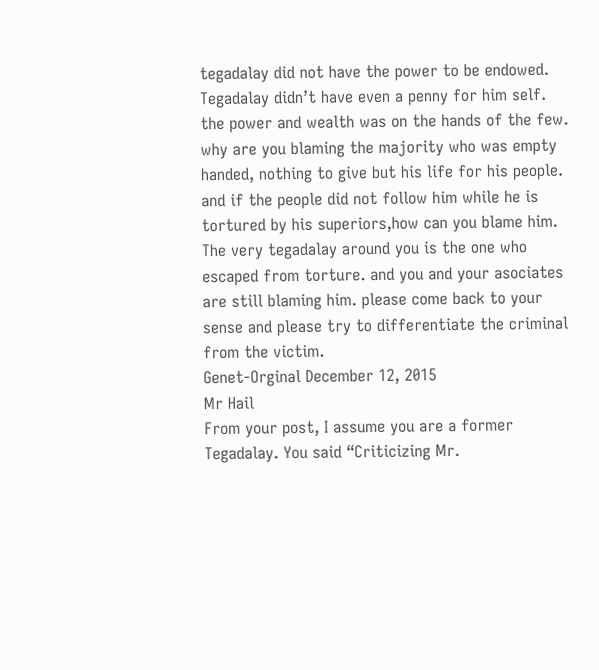tegadalay did not have the power to be endowed. Tegadalay didn’t have even a penny for him self.
the power and wealth was on the hands of the few. why are you blaming the majority who was empty handed, nothing to give but his life for his people. and if the people did not follow him while he is tortured by his superiors,how can you blame him.
The very tegadalay around you is the one who escaped from torture. and you and your asociates are still blaming him. please come back to your sense and please try to differentiate the criminal from the victim.
Genet-Orginal December 12, 2015
Mr Hail
From your post, I assume you are a former Tegadalay. You said “Criticizing Mr.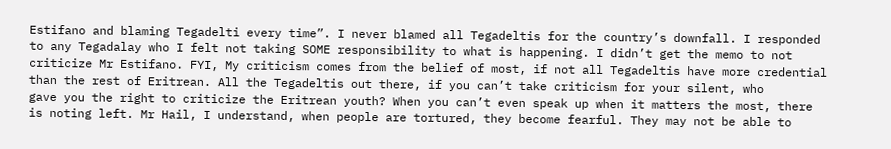Estifano and blaming Tegadelti every time”. I never blamed all Tegadeltis for the country’s downfall. I responded to any Tegadalay who I felt not taking SOME responsibility to what is happening. I didn’t get the memo to not criticize Mr Estifano. FYI, My criticism comes from the belief of most, if not all Tegadeltis have more credential than the rest of Eritrean. All the Tegadeltis out there, if you can’t take criticism for your silent, who
gave you the right to criticize the Eritrean youth? When you can’t even speak up when it matters the most, there is noting left. Mr Hail, I understand, when people are tortured, they become fearful. They may not be able to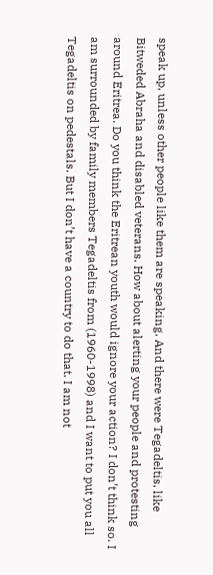speak up, unless other people like them are speaking. And there were Tegadeltis, like Bitweded Abraha and disabled veterans. How about alerting your people and protesting around Eritrea. Do you think the Eritrean youth would ignore your action? I don’t think so. I am surrounded by family members Tegadeltis from (1960-1998) and I want to put you all Tegadeltis on pedestals. But I don’t have a country to do that. I am not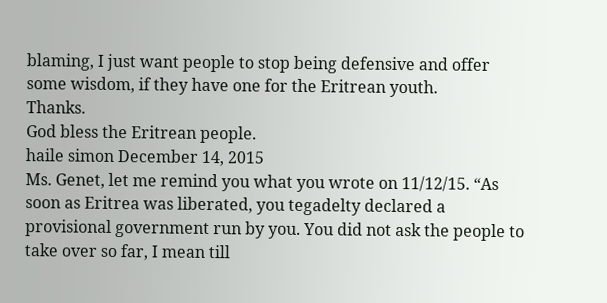blaming, I just want people to stop being defensive and offer some wisdom, if they have one for the Eritrean youth.
Thanks.
God bless the Eritrean people.
haile simon December 14, 2015
Ms. Genet, let me remind you what you wrote on 11/12/15. “As soon as Eritrea was liberated, you tegadelty declared a provisional government run by you. You did not ask the people to take over so far, I mean till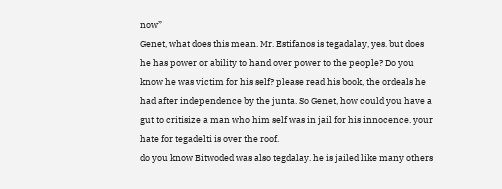now”
Genet, what does this mean. Mr. Estifanos is tegadalay, yes. but does he has power or ability to hand over power to the people? Do you know he was victim for his self? please read his book, the ordeals he had after independence by the junta. So Genet, how could you have a gut to critisize a man who him self was in jail for his innocence. your hate for tegadelti is over the roof.
do you know Bitwoded was also tegdalay. he is jailed like many others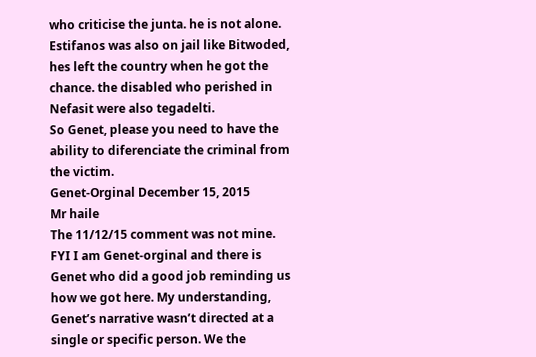who criticise the junta. he is not alone. Estifanos was also on jail like Bitwoded, hes left the country when he got the chance. the disabled who perished in Nefasit were also tegadelti.
So Genet, please you need to have the ability to diferenciate the criminal from the victim.
Genet-Orginal December 15, 2015
Mr haile
The 11/12/15 comment was not mine. FYI I am Genet-orginal and there is Genet who did a good job reminding us how we got here. My understanding, Genet’s narrative wasn’t directed at a single or specific person. We the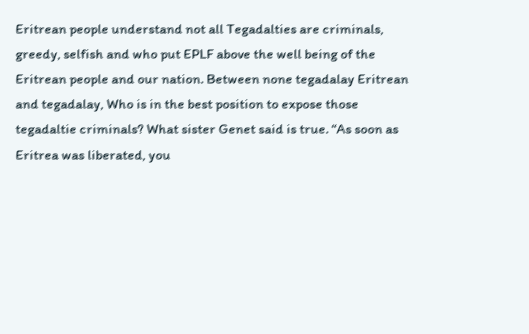Eritrean people understand not all Tegadalties are criminals, greedy, selfish and who put EPLF above the well being of the Eritrean people and our nation. Between none tegadalay Eritrean and tegadalay, Who is in the best position to expose those tegadaltie criminals? What sister Genet said is true. “As soon as Eritrea was liberated, you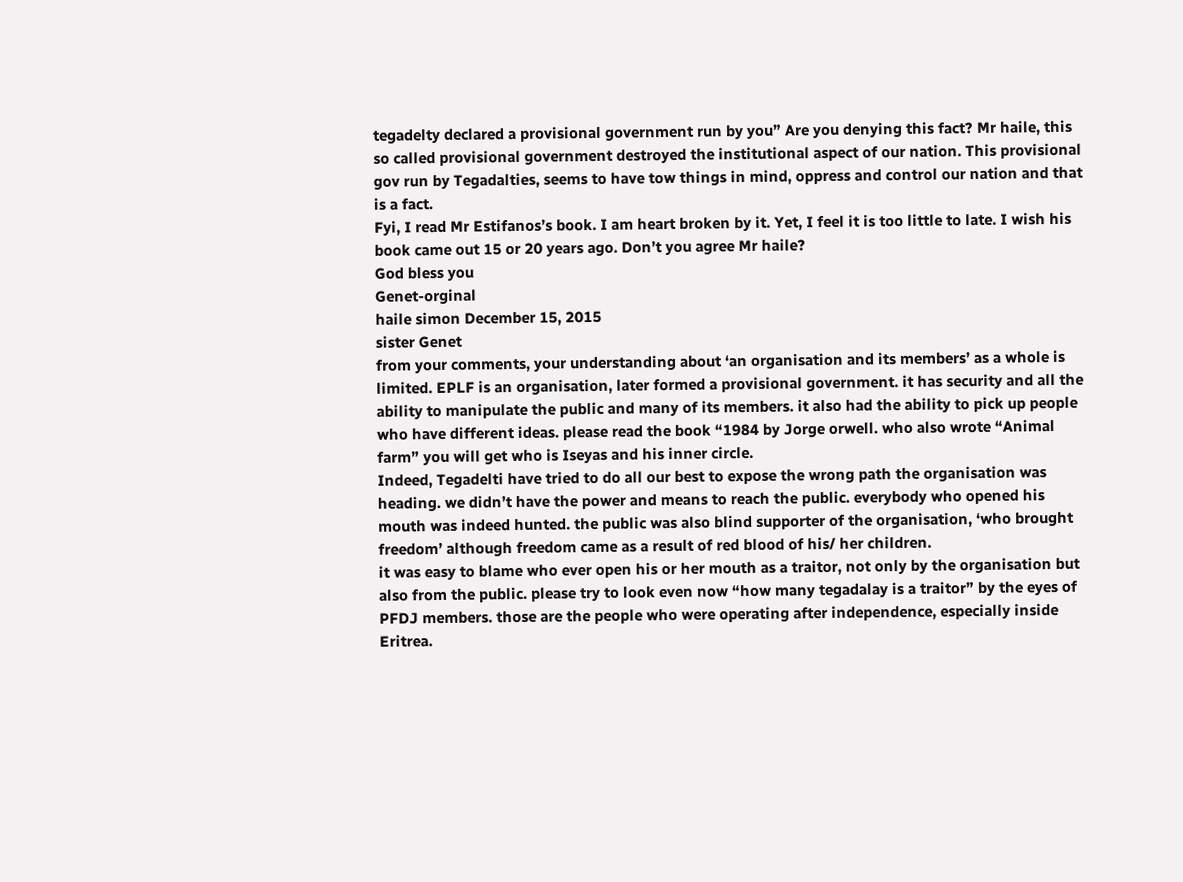tegadelty declared a provisional government run by you” Are you denying this fact? Mr haile, this so called provisional government destroyed the institutional aspect of our nation. This provisional gov run by Tegadalties, seems to have tow things in mind, oppress and control our nation and that is a fact.
Fyi, I read Mr Estifanos’s book. I am heart broken by it. Yet, I feel it is too little to late. I wish his book came out 15 or 20 years ago. Don’t you agree Mr haile?
God bless you
Genet-orginal
haile simon December 15, 2015
sister Genet
from your comments, your understanding about ‘an organisation and its members’ as a whole is limited. EPLF is an organisation, later formed a provisional government. it has security and all the ability to manipulate the public and many of its members. it also had the ability to pick up people who have different ideas. please read the book “1984 by Jorge orwell. who also wrote “Animal farm” you will get who is Iseyas and his inner circle.
Indeed, Tegadelti have tried to do all our best to expose the wrong path the organisation was heading. we didn’t have the power and means to reach the public. everybody who opened his mouth was indeed hunted. the public was also blind supporter of the organisation, ‘who brought freedom’ although freedom came as a result of red blood of his/ her children.
it was easy to blame who ever open his or her mouth as a traitor, not only by the organisation but also from the public. please try to look even now “how many tegadalay is a traitor” by the eyes of PFDJ members. those are the people who were operating after independence, especially inside Eritrea.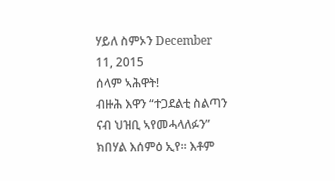ሃይለ ስምኦን December 11, 2015
ሰላም ኣሕዋት!
ብዙሕ እዋን “ተጋደልቲ ስልጣን ናብ ህዝቢ ኣየመሓላለፉን” ክበሃል እሰምዕ ኢየ። እቶም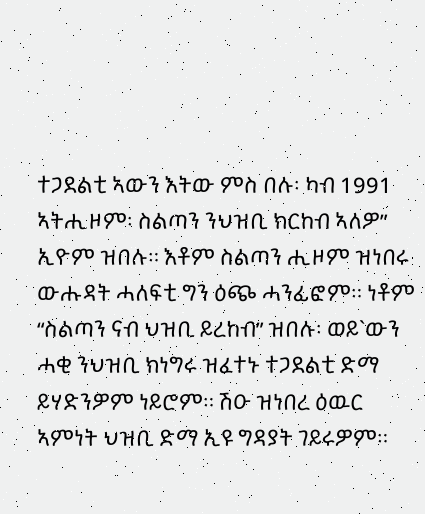ተጋደልቲ ኣውን እትው ምስ በሉ፡ ካብ 1991 ኣትሒዞም፡ ስልጣን ንህዝቢ ክርከብ ኣለዎ” ኢዮም ዝበሉ። እቶም ስልጣን ሒዞም ዝነበሩ ውሑዳት ሓለፍቲ ግን ዕጭ ሓንፊፎም። ነቶም “ስልጣን ናብ ህዝቢ ይረከብ” ዝበሉ፡ ወይ`ውን ሓቂ ንህዝቢ ክነግሩ ዝፈተኑ ተጋደልቲ ድማ ይሃድንዎም ነይሮም። ሽዑ ዝነበረ ዕዉር ኣምነት ህዝቢ ድማ ኢዩ ግዳያት ገይሩዎም።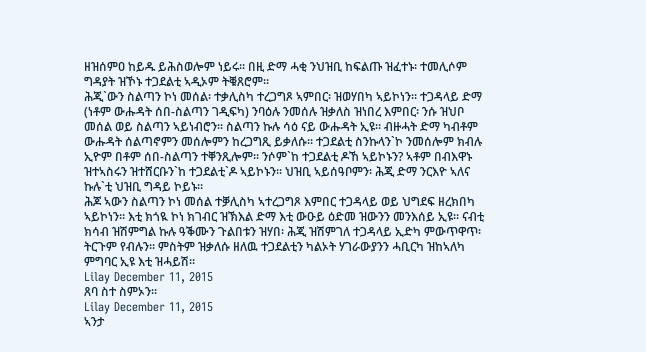ዘዝሰምዐ ከይዱ ይሕስወሎም ነይሩ። በዚ ድማ ሓቂ ንህዝቢ ከፍልጡ ዝፈተኑ፡ ተመሊሶም ግዳያት ዝኾኑ ተጋደልቲ ኣዲኦም ትቑጸሮም።
ሕጂ`ውን ስልጣን ኮነ መሰል፡ ተቃሊስካ ተረጋግጾ ኣምበር፡ ዝወሃበካ ኣይኮነን። ተጋዳላይ ድማ (ነቶም ውሑዳት ሰበ-ስልጣን ገዲፍካ) ንባዕሉ ንመሰሉ ዝቃለስ ዝነበረ እምበር፡ ንሱ ዝህቦ መሰል ወይ ስልጣን ኣይነብሮን። ስልጣን ኩሉ ሳዕ ናይ ውሑዳት ኢዩ። ብዙሓት ድማ ካብቶም ውሑዳት ሰልጣኖምን መሰሎምን ከረጋግጺ ይቃለሱ። ተጋደልቲ ስንኩላን`ኮ ንመሰሎም ክብሉ ኢዮም በቶም ሰበ-ስልጣን ተቐንጺሎም። ንሶም`ከ ተጋደልቲ ዶኸ ኣይኮኑን? ኣቶም በብእዋኑ ዝተኣስሩን ዝተሸርቡን`ከ ተጋደልቲ`ዶ ኣይኮኑን። ህዝቢ ኣይሰዓቦምን፡ ሕጂ ድማ ንርእዮ ኣለና ኩሉ`ቲ ህዝቢ ግዳይ ኮይኑ።
ሕጆ ኣውን ስልጣን ኮነ መሰል ተቓሊስካ ኣተረጋግጾ እምበር ተጋዳላይ ወይ ህግደፍ ዘረክበካ ኣይኮነን። እቲ ክጎዪ ኮነ ክገብር ዝኽእል ድማ እቲ ውዑይ ዕድመ ዝውንን መንእሰይ ኢዩ። ናብቲ ክሳብ ዝሽምግል ኩሉ ዓቕሙን ጉልበቱን ዝሃበ፡ ሕጂ ዝሽምገለ ተጋዳላይ ኢድካ ምውጥዋጥ፡ ትርጉም የብሉን። ምስትም ዝቃለሱ ዘለዉ ተጋደልቲን ካልኦት ሃገራውያንን ሓቢርካ ዝከኣለካ ምግባር ኢዩ እቲ ዝሓይሽ።
Lilay December 11, 2015
ጸባ ስተ ስምኦን።
Lilay December 11, 2015
ኣንታ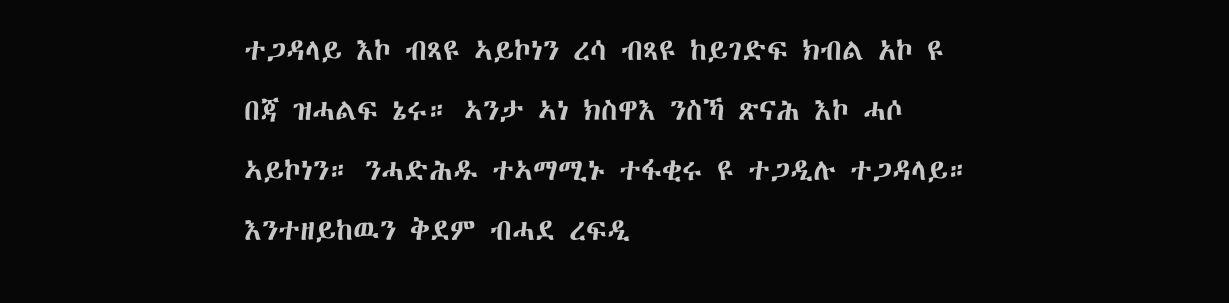ተጋዳላይ እኮ ብጻዩ ኣይኮነን ረሳ ብጻዩ ከይገድፍ ክብል አኮ ዩ በጃ ዝሓልፍ ኔሩ። ኣንታ ኣነ ክስዋእ ንስኻ ጽናሕ እኮ ሓሶ ኣይኮነን። ንሓድሕዱ ተኣማሚኑ ተፋቂሩ ዩ ተጋዲሉ ተጋዳላይ። እንተዘይከዉን ቅደም ብሓደ ረፍዲ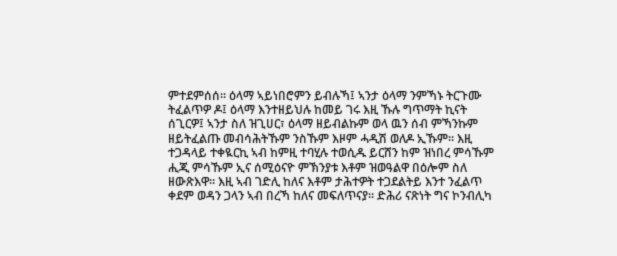ምተደምሰሰ። ዕላማ ኣይነበሮምን ይብሉኻ፤ ኣንታ ዕላማ ንምኻኑ ትርጉሙ ትፈልጥዎ ዶ፤ ዕላማ እንተዘይህሉ ከመይ ገሩ እዚ ኹሉ ግጥማት ኪናት ሰጊርዎ፤ ኣንታ ስለ ዝጊሀር፣ ዕላማ ዘይብልኩም ወላ ዉን ሰብ ምኻንኩም ዘይትፈልጡ መብሳሕትኹም ንስኹም እዞም ሓዲሽ ወለዶ ኢኹም። እዚ ተጋዳላይ ተቀዪርኪ ኣብ ከምዚ ተባሂሉ ተወሲዱ ይርሸን ከም ዝነበረ ምሳኹም ሒጂ ምሳኹም ኢና ሰሚዕናዮ ምኽንያቱ እቶም ዝወዓልዋ በዕሎም ስለ ዘውጽእዋ። እዚ ኣብ ገድሊ ከለና እቶም ታሕተዎት ተጋደልትይ እንተ ንፈልጥ ቀደም ወዳን ጋላን ኣብ በረኻ ከለና መፍለጥናያ። ድሕሪ ናጽነት ግና ኮንብሊካ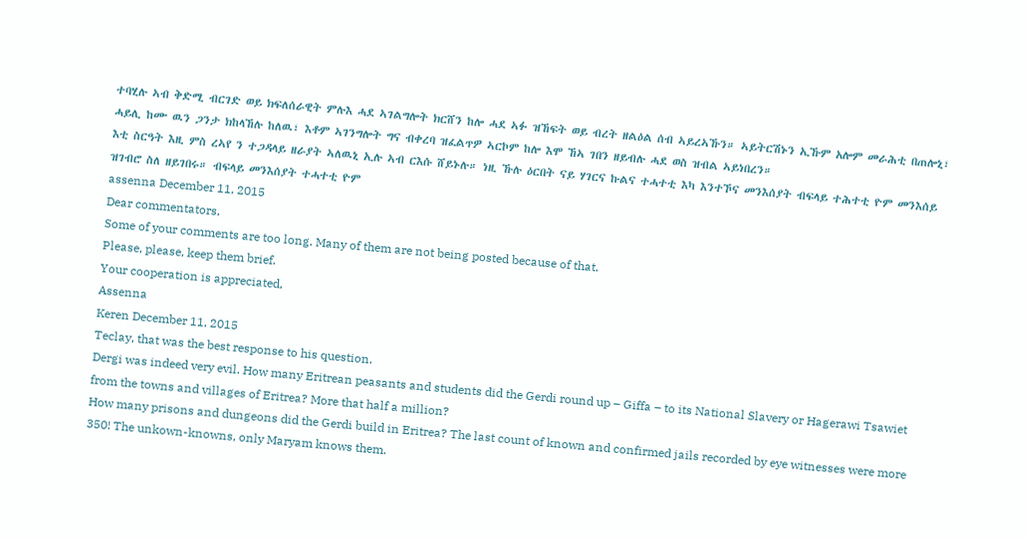ተባሂሉ ኣብ ቅድሚ ብርገድ ወይ ክፍለሰራዊት ምሉእ ሓደ ኣገልግሎት ክርሸን ከሎ ሓደ ኣፉ ዝኸፍት ወይ ብረት ዘልዕል ሰብ ኣይረኣኹን። ኣይትርሽኑን ኢኹም አሎም መራሕቲ በጠሎኒ፣ ሓይሊ ከሙ ዉን ጋንታ ክከላኸሉ ከለዉ፣ እቶም ኣገንግሎት ግና ብቀረባ ዝፈልጥዎ ኣርኮም ከሎ እሞ ኸኣ ገበን ዘይብሉ ሓደ ወስ ዝብል ኣይነበረን።
እቲ ስርዓት እዚ ምስ ረኣየ ን ተጋዳላይ ዘራያት ኣለዉኒ ኢሉ ኣብ ርእሱ ሸይኑሉ። ነዚ ኹሉ ዕርበት ናይ ሃገርና ኩልና ተሓተቲ እካ እንተኾና መንእሰያት ብፍላይ ተሕተቲ ዮም መንእሰይ ዝገብሮ ስለ ዘይገበሩ። ብፍላይ መንእሰያት ተሓተቲ ዮም
assenna December 11, 2015
Dear commentators,
Some of your comments are too long. Many of them are not being posted because of that.
Please, please, keep them brief.
Your cooperation is appreciated,
Assenna
Keren December 11, 2015
Teclay, that was the best response to his question.
Dergi was indeed very evil. How many Eritrean peasants and students did the Gerdi round up – Giffa – to its National Slavery or Hagerawi Tsawiet from the towns and villages of Eritrea? More that half a million?
How many prisons and dungeons did the Gerdi build in Eritrea? The last count of known and confirmed jails recorded by eye witnesses were more 350! The unkown-knowns, only Maryam knows them.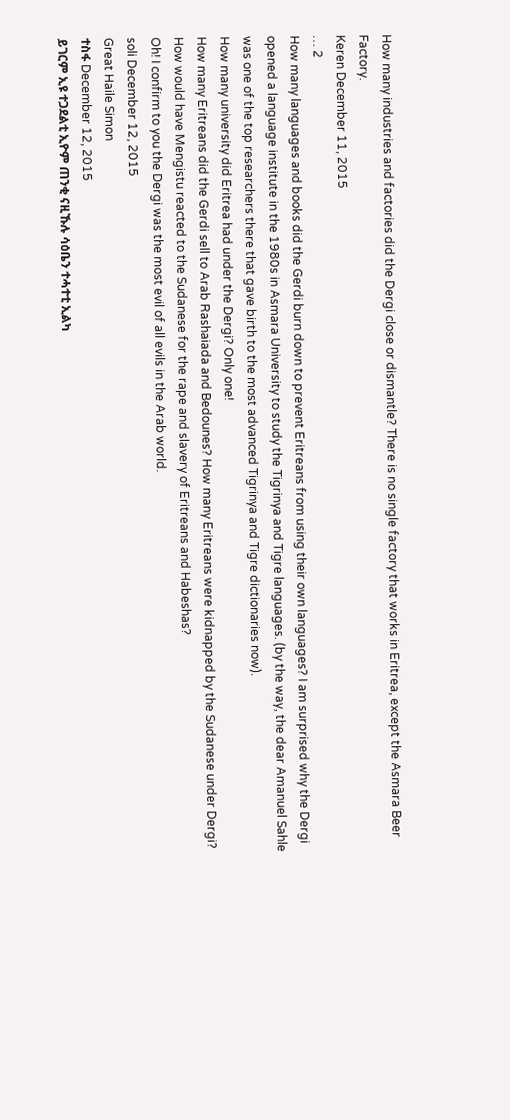How many industries and factories did the Dergi close or dismantle? There is no single factory that works in Eritrea, except the Asmara Beer Factory.
Keren December 11, 2015
… 2
How many languages and books did the Gerdi burn down to prevent Eritreans from using their own languages? I am surprised why the Dergi opened a language institute in the 1980s in Asmara University to study the Tigrinya and Tigre languages. (by the way, the dear Amanuel Sahle was one of the top researchers there that gave birth to the most advanced Tigrinya and Tigre dictionaries now).
How many university did Eritrea had under the Dergi? Only one!
How many Eritreans did the Gerdi sell to Arab Rashaiada and Bedounes? How many Eritreans were kidnapped by the Sudanese under Dergi? How would have Mengistu reacted to the Sudanese for the rape and slavery of Eritreans and Habeshas?
Oh! I confirm to you the Dergi was the most evil of all evils in the Arab world.
soli December 12, 2015
Great Haile Simon
ተስፋ December 12, 2015
ይገርም ኢዩ ተጋደልቲ ኢዮም ጠንቂ ናዚኹሉ ሳዕቤን ተሓተቲ ኢልካ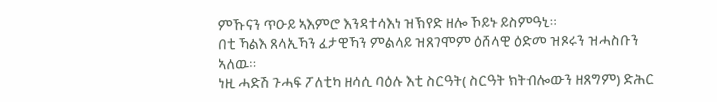ምኹናን ጥዑይ ኣእምሮ እንዳተሳእነ ዝኽየድ ዘሎ ኾይኑ ይስምዓኒ።
በቲ ኻልእ ጸላኢኻን ፈታዊኻን ምልላይ ዝጸገሞም ዕሸላዊ ዕድመ ዝጾሩን ዝሓስቡን ኣለዉ።
ነዚ ሓድሽ ጉሓፍ ፖለቲካ ዘሳሲ ባዕሉ እቲ ስርዓት( ስርዓት ክትብሎውን ዘጸግም) ድሕር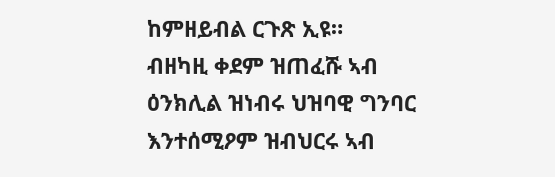ከምዘይብል ርጉጽ ኢዩ።
ብዘካዚ ቀደም ዝጠፈሹ ኣብ ዕንክሊል ዝነብሩ ህዝባዊ ግንባር እንተሰሚዖም ዝብህርሩ ኣብ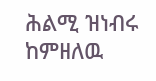ሕልሚ ዝነብሩ ከምዘለዉ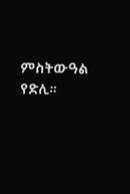ምስትውዓል የድሊ።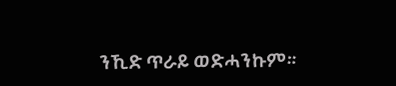ንኺድ ጥራይ ወድሓንኩም።